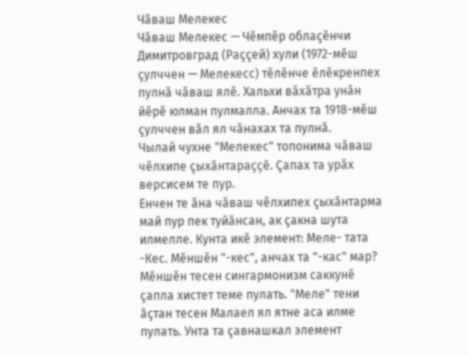Чăваш Мелекес
Чăваш Мелекес — Чĕмпĕр облаçĕнчи Димитровград (Раççей) хули (1972-мĕш çулччен — Мелекесс) тĕлĕнче ĕлĕкренпех пулнă чăваш ялĕ. Хальхи вăхăтра унăн йĕрĕ юлман пулмалла. Анчах та 1918-мĕш çулччен вăл ял чăнахах та пулнă.
Чылай чухне "Мелекес" топонима чăваш чĕлхипе çыхăнтараççĕ. Çапах та урăх версисем те пур.
Енчен те ăна чăваш чĕлхипех çыхăнтарма май пур пек туйăнсан, ак çакна шута илмелле. Кунта икĕ элемент: Меле- тата -Кес. Мĕншĕн "-кес", анчах та "-кас" мар? Мĕншĕн тесен сингармонизм саккунĕ çапла хистет теме пулать. "Меле" тени ăçтан тесен Малаел ял ятне аса илме пулать. Унта та çавнашкал элемент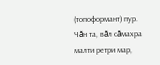(топоформант) пур. Чăн та, вăл сăмахра малти ретри мар,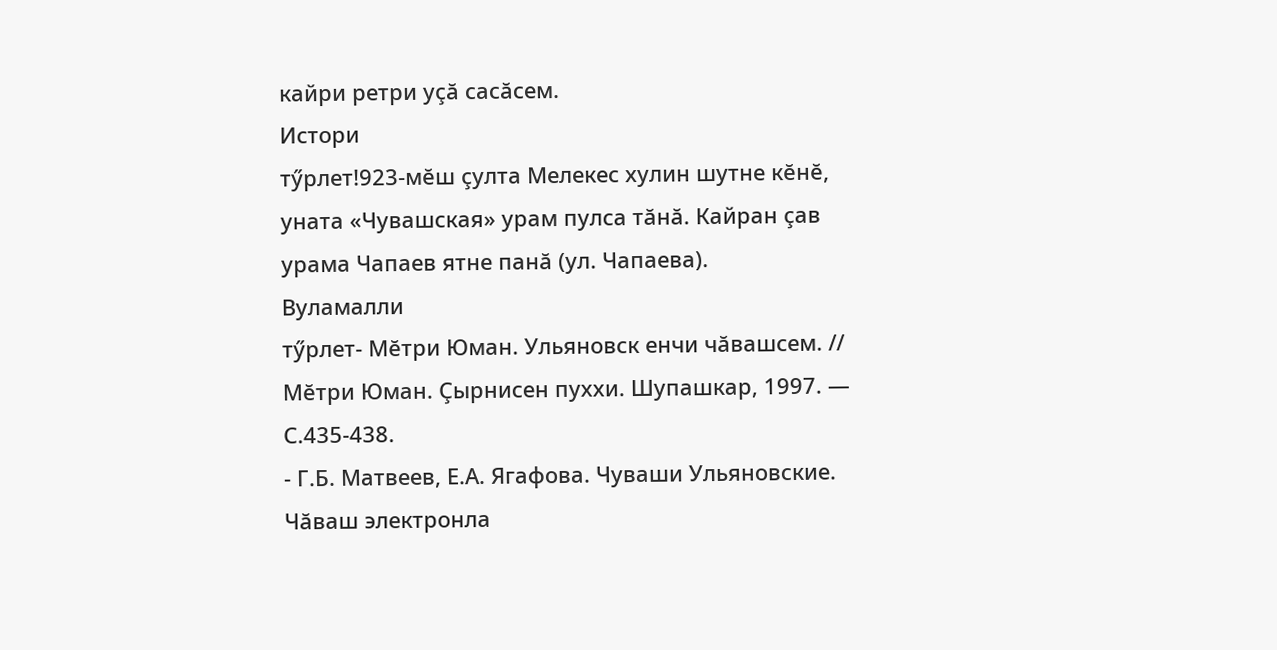кайри ретри уçă сасăсем.
Истори
тӳрлет!923-мĕш çулта Мелекес хулин шутне кĕнĕ, уната «Чувашская» урам пулса тăнă. Кайран çав урама Чапаев ятне панă (ул. Чапаева).
Вуламалли
тӳрлет- Мĕтри Юман. Ульяновск енчи чăвашсем. // Мĕтри Юман. Çырнисен пуххи. Шупашкар, 1997. — С.435-438.
- Г.Б. Матвеев, Е.А. Ягафова. Чуваши Ульяновские. Чăваш электронла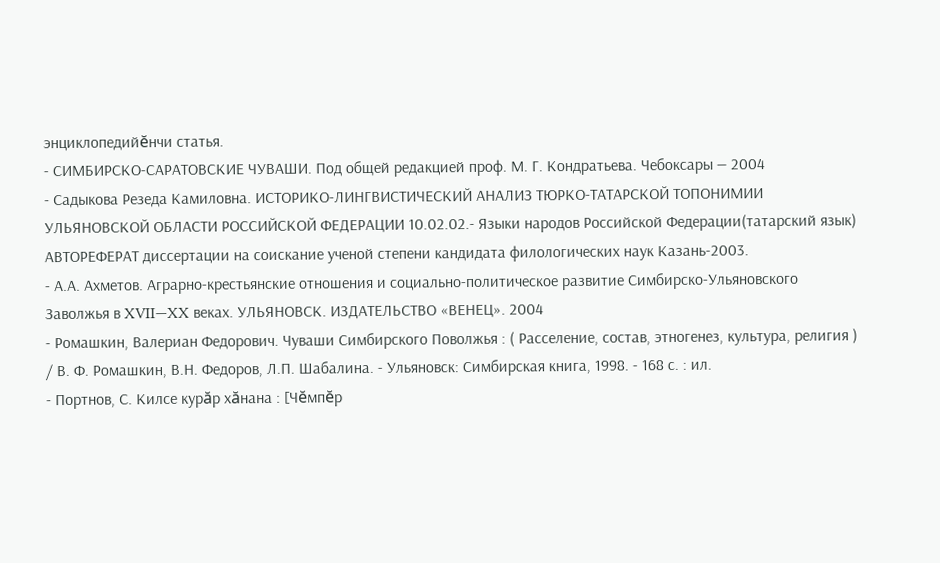энциклопедийĕнчи статья.
- СИМБИРСКО-САРАТОВСКИЕ ЧУВАШИ. Под общей редакцией проф. М. Г. Кондратьева. Чебоксары — 2004
- Садыкова Резеда Камиловна. ИСТОРИКО-ЛИНГВИСТИЧЕСКИЙ АНАЛИЗ ТЮРКО-ТАТАРСКОЙ ТОПОНИМИИ УЛЬЯНОВСКОЙ ОБЛАСТИ РОССИЙСКОЙ ФЕДЕРАЦИИ 10.02.02.- Языки народов Российской Федерации(татарский язык) АВТОРЕФЕРАТ диссертации на соискание ученой степени кандидата филологических наук Казань-2003.
- А.А. Ахметов. Аграрно-крестьянские отношения и социально-политическое развитие Симбирско-Ульяновского Заволжья в XVII—XX веках. УЛЬЯНОВСК. ИЗДАТЕЛЬСТВО «ВЕНЕЦ». 2004
- Ромашкин, Валериан Федорович. Чуваши Симбирского Поволжья : ( Расселение, состав, этногенез, культура, религия ) / В. Ф. Ромашкин, В.Н. Федоров, Л.П. Шабалина. - Ульяновск: Симбирская книга, 1998. - 168 с. : ил.
- Портнов, С. Килсе курăр хăнана : [Чĕмпĕр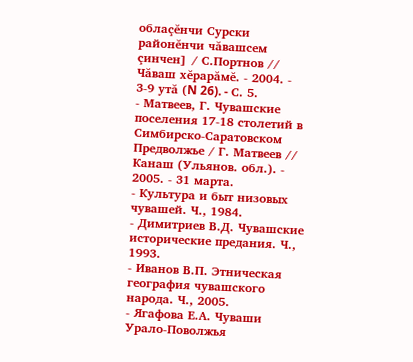облаçĕнчи Сурски районĕнчи чăвашсем çинчен] / С.Портнов // Чăваш хĕрарăмĕ. - 2004. - 3-9 утă (N 26). - С. 5.
- Матвеев, Г. Чувашские поселения 17-18 столетий в Симбирско-Саратовском Предволжье / Г. Матвеев // Канаш (Ульянов. обл.). - 2005. - 31 марта.
- Культура и быт низовых чувашей. Ч., 1984.
- Димитриев В.Д. Чувашские исторические предания. Ч., 1993.
- Иванов В.П. Этническая география чувашского народа. Ч., 2005.
- Ягафова Е.А. Чуваши Урало-Поволжья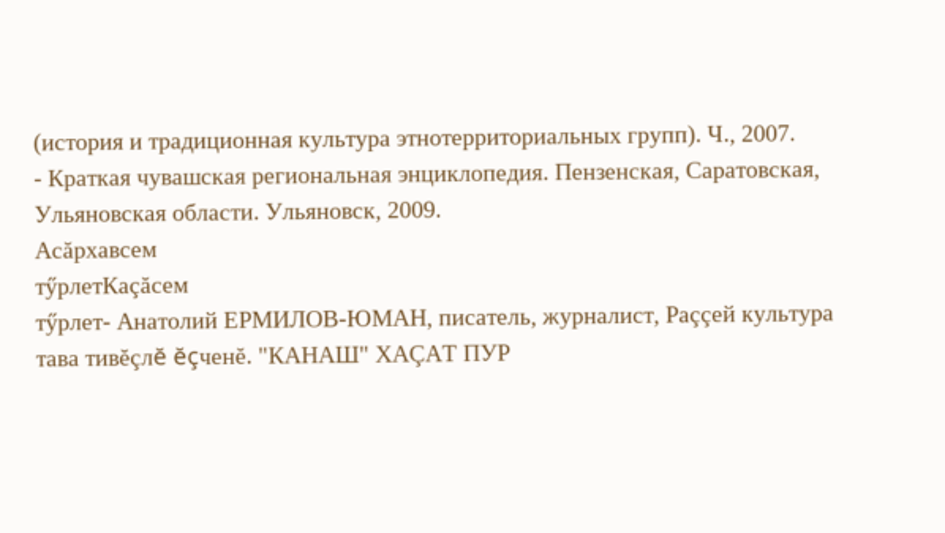(история и традиционная культура этнотерриториальных групп). Ч., 2007.
- Краткая чувашская региональная энциклопедия. Пензенская, Саратовская, Ульяновская области. Ульяновск, 2009.
Асăрхавсем
тӳрлетКаçăсем
тӳрлет- Анатолий ЕРМИЛОВ-ЮМАН, писатель, журналист, Раççей культура тава тивĕçлĕ ĕçченĕ. "КАНАШ" ХАÇАТ ПУР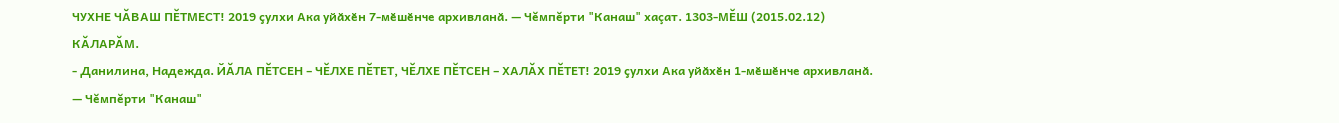ЧУХНЕ ЧĂВАШ ПĔТМЕСТ! 2019 ҫулхи Ака уйӑхӗн 7-мӗшӗнче архивланӑ. — Чĕмпĕрти "Канаш" хаçат. 1303-МĔШ (2015.02.12) КĂЛАРĂМ.
- Данилина, Надежда. ЙĂЛА ПĔТСЕН – ЧĔЛХЕ ПĔТЕТ, ЧĔЛХЕ ПĔТСЕН – ХАЛĂХ ПĔТЕТ! 2019 ҫулхи Ака уйӑхӗн 1-мӗшӗнче архивланӑ. — Чĕмпĕрти "Канаш"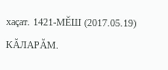хаçат. 1421-МĔШ (2017.05.19) КĂЛАРĂМ.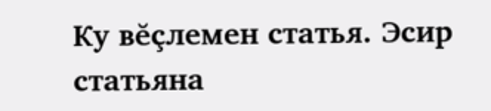Ку вĕçлемен статья. Эсир статьяна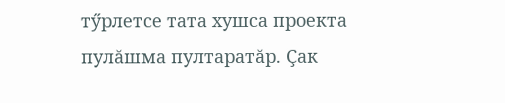тӳрлетсе тата хушса проекта пулăшма пултаратăр. Çак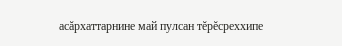асăрхаттарнине май пулсан тĕрĕсреххипе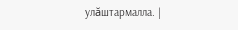улăштармалла. |